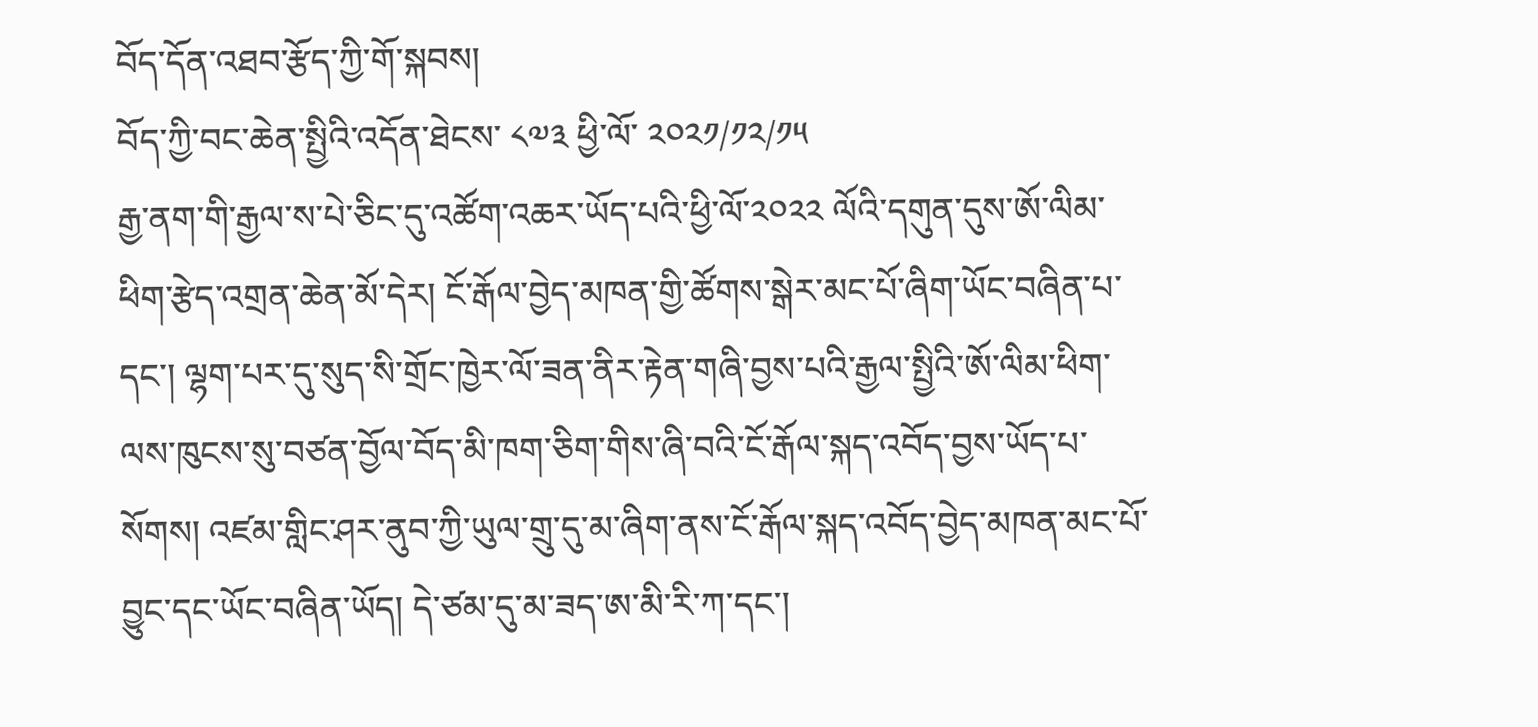བོད་དོན་འཐབ་རྩོད་ཀྱི་གོ་སྐབས།
བོད་ཀྱི་བང་ཆེན་སྤྱིའི་འདོན་ཐེངས་ ༨༧༣ ཕྱི་ལོ་ ༢༠༢༡/༡༢/༡༥
རྒྱ་ནག་གི་རྒྱལ་ས་པེ་ཅིང་དུ་འཚོག་འཆར་ཡོད་པའི་ཕྱི་ལོ་༢༠༢༢ ལོའི་དགུན་དུས་ཨོ་ལིམ་ཕིག་རྩེད་འགྲན་ཆེན་མོ་དེར། ངོ་རྒོལ་བྱེད་མཁན་གྱི་ཚོགས་སྒེར་མང་པོ་ཞིག་ཡོང་བཞིན་པ་དང་། ལྷག་པར་དུ་སུད་སི་གྲོང་ཁྱེར་ལོ་ཟན་ནིར་རྟེན་གཞི་བྱས་པའི་རྒྱལ་སྤྱིའི་ཨོ་ལིམ་ཕིག་ལས་ཁུངས་སུ་བཙན་བྱོལ་བོད་མི་ཁག་ཅིག་གིས་ཞི་བའི་ངོ་རྒོལ་སྐད་འབོད་བྱས་ཡོད་པ་སོགས། འཛམ་གླིང་ཤར་ནུབ་ཀྱི་ཡུལ་གྲུ་དུ་མ་ཞིག་ནས་ངོ་རྒོལ་སྐད་འབོད་བྱེད་མཁན་མང་པོ་བྱུང་དང་ཡོང་བཞིན་ཡོད། དེ་ཙམ་དུ་མ་ཟད་ཨ་མི་རི་ཀ་དང་།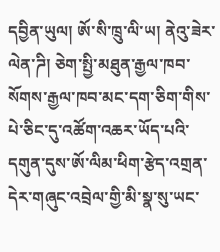དབྱིན་ཡུལ། ཨོ་སི་ཁྲུ་ལི་ཡ། ནེའུ་ཟེར་ལེན་ཌི། ཅེག་སྤྱི་མཐུན་རྒྱལ་ཁབ་སོགས་རྒྱལ་ཁབ་མང་དག་ཅིག་གིས་པེ་ཅིང་དུ་འཚོག་འཆར་ཡོད་པའི་དགུན་དུས་ཨོ་ལིམ་ཕིག་རྩེད་འགྲན་དེར་གཞུང་འབྲེལ་གྱི་མི་སྣ་སུ་ཡང་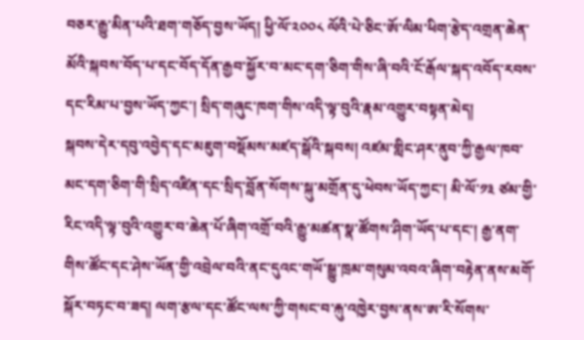བཅར་རྒྱུ་མིན་པའི་ཐག་གཅོད་བྱས་ཡོད། ཕྱི་ལོ་༢༠༠༨ ལོའི་པེ་ཅིང་ཨོ་ལིམ་ཕིག་རྩེད་འགྲན་ཆེན་མོའི་སྐབས་བོད་པ་དང་བོད་དོན་རྒྱབ་སྐྱོར་བ་མང་དག་ཅིག་གིས་ཞི་བའི་ངོ་རྒོལ་སྐད་འབོད་རབས་དང་རིམ་པ་བྱས་ཡོད་ཀྱང་། སྲིད་གཞུང་ཁག་གིས་འདི་ལྟ་བུའི་རྣམ་འགྱུར་བསྟན་མེད།
སྐབས་དེར་དབུ་འབྱེད་དང་མཇུག་བསྡོམས་མཛད་སྒོའི་སྐབས། འཛམ་གླིང་ཤར་ནུབ་ཀྱི་རྒྱལ་ཁབ་མང་དག་ཅིག་གི་སྲིད་འཛིན་དང་སྲིད་བློན་སོགས་སྐུ་མགྲོན་དུ་ཕེབས་ཡོད་ཀྱང་། མི་ལོ་༡༣ ཙམ་གྱི་རིང་འདི་ལྟ་བུའི་འགྱུར་བ་ཆེན་པོ་ཞིག་འགྲོ་བའི་རྒྱུ་མཚན་སྣ་ཚོགས་ཤིག་ཡོད་པ་དང་། རྒྱ་ནག་གིས་ཚོང་དང་ཤེས་ཡོན་གྱི་འབྲེལ་བའི་ནང་དུའང་གཡོ་སྒྱུ་ཁྲམ་གསུམ་འབའ་ཞིག་བརྟེན་ནས་མགོ་སྐོར་བཏང་བ་ཟད། ལག་རྩལ་དང་ཚོང་ལས་ཀྱི་གསང་བ་རྐུ་འཁྱེར་བྱས་ནས་ཨ་རི་སོགས་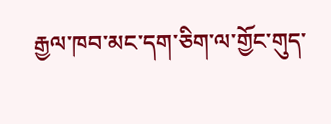རྒྱལ་ཁབ་མང་དག་ཅིག་ལ་གྱོང་གུད་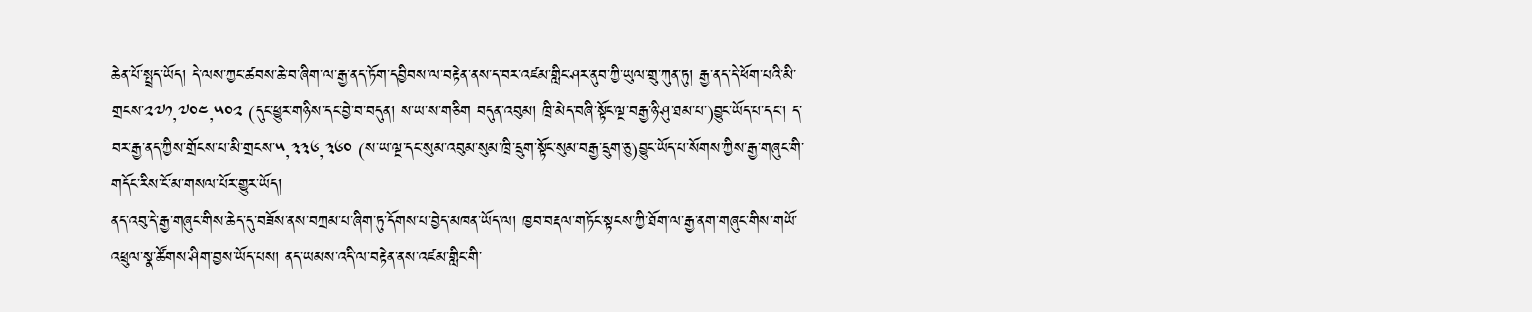ཆེན་པོ་སྤྲད་ཡོད། དེ་ལས་ཀྱང་ཚབས་ཆེ་བ་ཞིག་ལ་རྒྱ་ནད་ཏོག་དབྱིབས་ལ་བརྟེན་ནས་ད་བར་འཛམ་གླིང་ཤར་ནུབ་ཀྱི་ཡུལ་གྲུ་ཀུན་ཏུ། རྒྱ་ནད་དེ་ཕོག་པའི་མི་གྲངས་༢༧༡,༧༠༤,༥༠༢ (དུང་ཕྱུར་གཉིས་དང་བྱེ་བ་བདུན། ས་ཡ་ས་གཅིག བདུན་འབུམ། ཁྲི་མེད་བཞི་སྟོང་ལྔ་བརྒྱ་ཉི་ཤུ་ཐམ་པ་)བྱུང་ཡོད་པ་དང་། ད་བར་རྒྱ་ནད་ཀྱིས་གྲོངས་པ་མི་གྲངས་༥,༣༣༦,༣༦༠ (ས་ཡ་ལྔ་དང་སུམ་འབུམ་སུམ་ཁྲི་དྲུག་སྟོང་སུམ་བརྒྱ་དྲུག་ཅུ)བྱུང་ཡོད་པ་སོགས་ཀྱིས་རྒྱ་གཞུང་གི་གདོང་རིས་ངོ་མ་གསལ་པོར་གྱུར་ཡོད།
ནད་འབུ་དེ་རྒྱ་གཞུང་གིས་ཆེད་དུ་བཟོས་ནས་བཀྲམ་པ་ཞིག་ཏུ་དོགས་པ་བྱེད་མཁན་ཡོད་ལ། ཁྱབ་བརྡལ་གཏོང་སྟངས་ཀྱི་ཐོག་ལ་རྒྱ་ནག་གཞུང་གིས་གཡོ་འཕྲུལ་སྣ་ཚོགས་ཤིག་བྱས་ཡོད་པས། ནད་ཡམས་འདི་ལ་བརྟེན་ནས་འཛམ་གླིང་གི་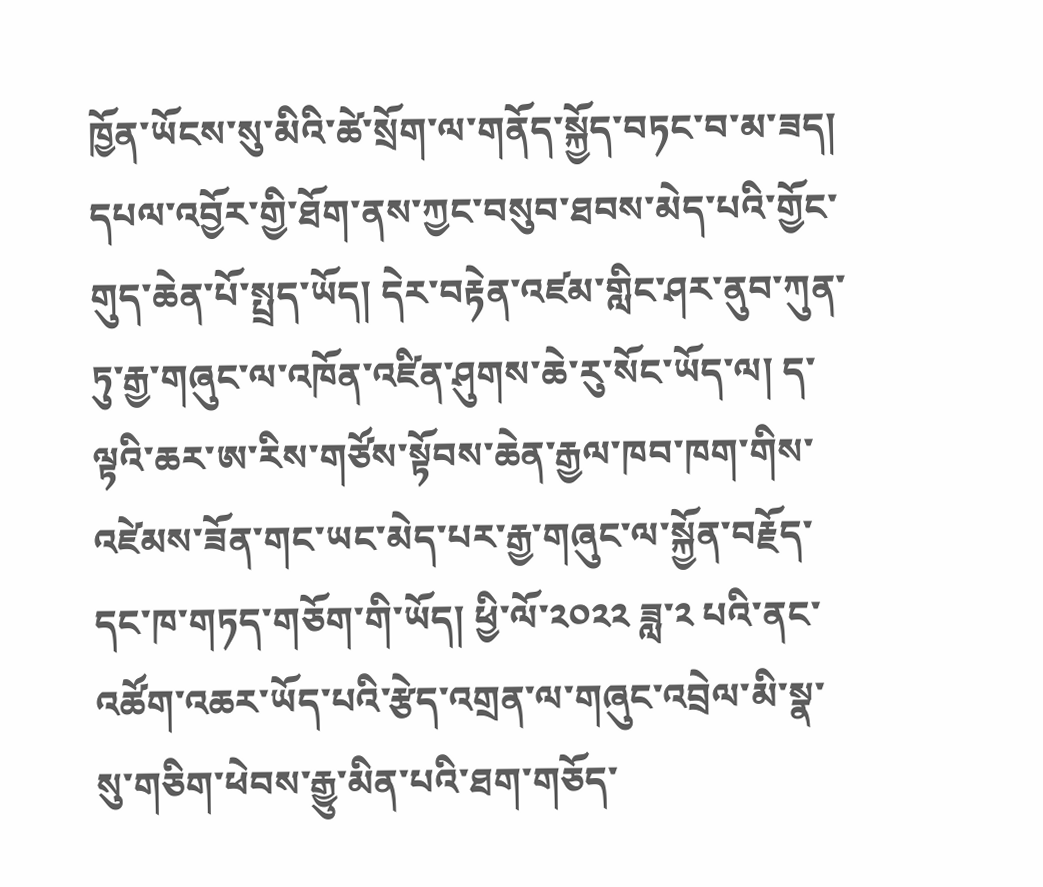ཁྱོན་ཡོངས་སུ་མིའི་ཚེ་སྲོག་ལ་གནོད་སྐྱོད་བཏང་བ་མ་ཟད། དཔལ་འབྱོར་གྱི་ཐོག་ནས་ཀྱང་བསུབ་ཐབས་མེད་པའི་གྱོང་གུད་ཆེན་པོ་སྤྲད་ཡོད། དེར་བརྟེན་འཛམ་གླིང་ཤར་ནུབ་ཀུན་ཏུ་རྒྱ་གཞུང་ལ་འཁོན་འཛིན་ཤུགས་ཆེ་རུ་སོང་ཡོད་ལ། ད་ལྟའི་ཆར་ཨ་རིས་གཙོས་སྟོབས་ཆེན་རྒྱལ་ཁབ་ཁག་གིས་འཛེམས་ཟོན་གང་ཡང་མེད་པར་རྒྱ་གཞུང་ལ་སྐྱོན་བརྗོད་དང་ཁ་གཏད་གཅོག་གི་ཡོད། ཕྱི་ལོ་༢༠༢༢ ཟླ་༢ པའི་ནང་འཚོག་འཆར་ཡོད་པའི་རྩེད་འགྲན་ལ་གཞུང་འབྲེལ་མི་སྣ་སུ་གཅིག་ཕེབས་རྒྱུ་མིན་པའི་ཐག་གཅོད་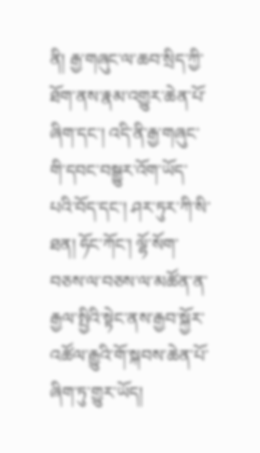ནི། རྒྱ་གཞུང་ལ་ཆབ་སྲིད་ཀྱི་ཐོག་ནས་རྣམ་འགྱུར་ཆེན་པོ་ཞིག་དང་། འདི་ནི་རྒྱ་གཞུང་གི་དབང་བསྒྱུར་འོག་ཡོད་པའི་བོད་དང་། ཤར་ཏུར་ཀི་སི་ཐན། ཧོང་ཀོང་། ལྷོ་སོག་བཅས་ལ་བཅས་ལ་མཚོན་ན་རྒྱལ་སྤྱིའི་སྟེང་ནས་རྒྱབ་སྐྱོར་འཚོལ་རྒྱུའི་གོ་སྐབས་ཆེན་པོ་ཞིག་ཏུ་གྱུར་ཡོད།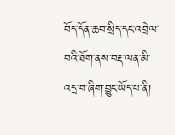བོད་དོན་ཆབ་སྲིད་དང་འབྲེལ་བའི་ཐོག་ནས་བརྡ་ལན་མི་འདྲ་བ་ཞིག་བྱུང་ཡོད་པ་ནི།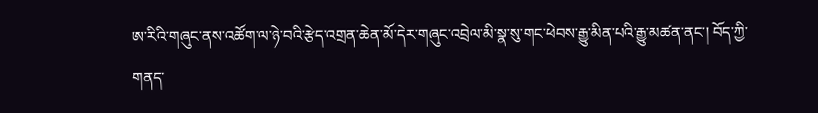ཨ་རིའི་གཞུང་ནས་འཚོག་ལ་ཉེ་བའི་རྩེད་འགྲན་ཆེན་མོ་དེར་གཞུང་འབྲེལ་མི་སྣ་སུ་གང་ཕེབས་རྒྱུ་མིན་པའི་རྒྱུ་མཚན་ནང་། བོད་ཀྱི་གནད་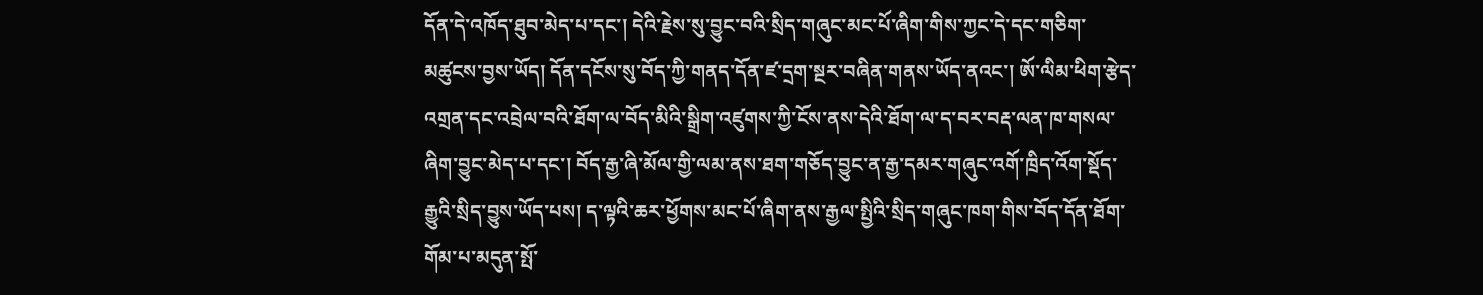དོན་དེ་འཁོད་ཐུབ་མེད་པ་དང་། དེའི་རྗེས་སུ་བྱུང་བའི་སྲིད་གཞུང་མང་པོ་ཞིག་གིས་ཀྱང་དེ་དང་གཅིག་མཚུངས་བྱས་ཡོད། དོན་དངོས་སུ་བོད་ཀྱི་གནད་དོན་ཛ་དྲག་སྔར་བཞིན་གནས་ཡོད་ནའང་། ཨོ་ལིམ་ཕིག་རྩེད་འགྲན་དང་འབྲེལ་བའི་ཐོག་ལ་བོད་མིའི་སྒྲིག་འཛུགས་ཀྱི་ངོས་ནས་དེའི་ཐོག་ལ་ད་བར་བརྡ་ལན་ཁ་གསལ་ཞིག་བྱུང་མེད་པ་དང་། བོད་རྒྱ་ཞི་མོལ་གྱི་ལམ་ནས་ཐག་གཅོད་བྱུང་ན་རྒྱ་དམར་གཞུང་འགོ་ཁྲིད་འོག་སྡོད་རྒྱུའི་སྲིད་བྱུས་ཡོད་པས། ད་ལྟའི་ཆར་ཕྱོགས་མང་པོ་ཞིག་ནས་རྒྱལ་སྤྱིའི་སྲིད་གཞུང་ཁག་གིས་བོད་དོན་ཐོག་གོམ་པ་མདུན་སྤོ་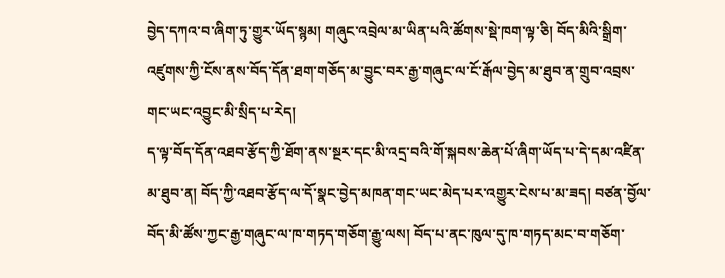བྱེད་དཀའ་བ་ཞིག་ཏུ་གྱུར་ཡོད་སྙམ། གཞུང་འབྲེལ་མ་ཡིན་པའི་ཚོགས་སྡེ་ཁག་ལྟ་ཅི། བོད་མིའི་སྒྲིག་འཛུགས་ཀྱི་ངོས་ནས་བོད་དོན་ཐག་གཅོད་མ་བྱུང་བར་རྒྱ་གཞུང་ལ་ངོ་རྒོལ་བྱེད་མ་ཐུབ་ན་གྲུབ་འབྲས་གང་ཡང་འབྱུང་མི་སྲིད་པ་རེད།
ད་ལྟ་བོད་དོན་འཐབ་རྩོད་ཀྱི་ཐོག་ནས་སྔར་དང་མི་འདྲ་བའི་གོ་སྐབས་ཆེན་པོ་ཞིག་ཡོད་པ་དེ་དམ་འཛིན་མ་ཐུབ་ན། བོད་ཀྱི་འཐབ་རྩོད་ལ་དོ་སྣང་བྱེད་མཁན་གང་ཡང་མེད་པར་འགྱུར་ངེས་པ་མ་ཟད། བཙན་བྱོལ་བོད་མི་ཚོས་ཀྱང་རྒྱ་གཞུང་ལ་ཁ་གཏད་གཅོག་རྒྱུ་ལས། བོད་པ་ནང་ཁུལ་དུ་ཁ་གཏད་མང་བ་གཅོག་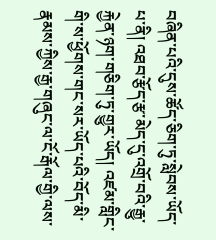བཞིན་པའི་དུས་ཚོད་ཅིག་ཏུ་སླེབས་ཡོད་པ་ནི། འཐབ་རྩོད་རྩ་མེད་དུ་འགྲོ་བའི་རྒྱུ་རྐྱེན་ཉག་གཅིག་ཏུ་གྱུར་ཡོད། འཛམ་གླིང་གི་ས་ཕྱོགས་གང་སར་ཡོད་པའི་བོད་མི་རྣམས་ཀྱིས་རྒྱ་གཞུང་ལ་ངོ་རྒོལ་གྱི་ལས་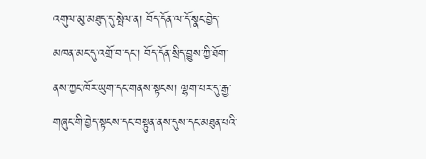འགུལ་མུ་མཐུད་དུ་སྤེལ་ན། བོད་དོན་ལ་དོ་སྣང་བྱེད་མཁན་མང་དུ་འགྲོ་བ་དང་། བོད་དོན་སྲིད་བྱུས་ཀྱི་ཐོག་ནས་ཀྱང་ཁོར་ཡུག་དང་གནས་སྟངས། ལྷག་པར་དུ་རྒྱ་གཞུང་གི་བྱེད་སྟངས་དང་བསྟུན་ནས་དུས་དང་མཐུན་པའི་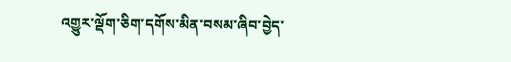འགྱུར་ལྡོག་ཅིག་དགོས་མིན་བསམ་ཞིབ་བྱེད་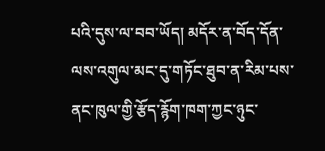པའི་དུས་ལ་བབ་ཡོད། མདོར་ན་བོད་དོན་ལས་འགུལ་མང་དུ་གཏོང་ཐུབ་ན་རིམ་པས་ནང་ཁུལ་གྱི་རྩོད་རྙོག་ཁག་ཀྱང་ཉུང་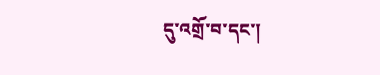དུ་འགྲོ་བ་དང་།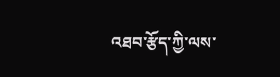འཐབ་རྩོད་ཀྱི་ལས་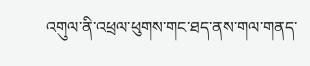འགུལ་ནི་འཕྲལ་ཕུགས་གང་ཐད་ནས་གལ་གནད་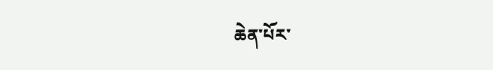ཆེན་པོར་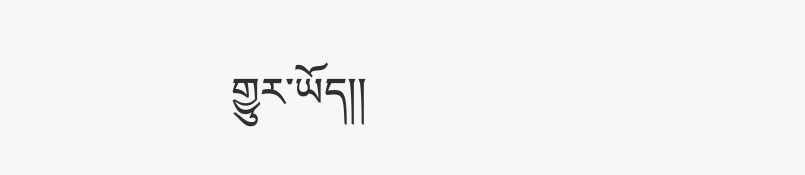གྱུར་ཡོད།།